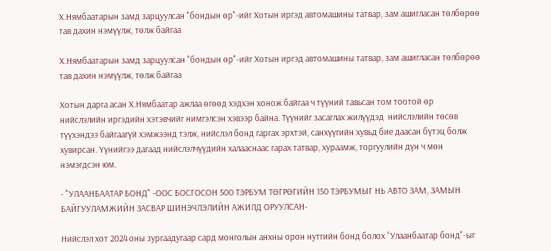Х.Нямбаатарын замд зарцуулсан "бондын өр"-ийг Хотын иргэд автомашины татвар, зам ашигласан төлбөрөө тав дахин нэмүүлж, төлж байгаа

Х.Нямбаатарын замд зарцуулсан "бондын өр"-ийг Хотын иргэд автомашины татвар, зам ашигласан төлбөрөө тав дахин нэмүүлж, төлж байгаа

Хотын дарга асан Х.Нямбаатар ажлаа өгөөд хэдхэн хонож байгаа ч түүний тавьсан том тоотой өр нийслэлийн иргэдийн хэтэвчийг нимгэлсэн хэвээр байна. Түүнийг засаглах жилүүдэд  нийслэлийн төсөв түүхэндээ байгаагүй хэмжээнд тэлж, нийслэл бонд гаргах эрхтэй, санхүүгийн хувьд бие даасан бүтэц болж хувирсан. Үүнийгээ дагаад нийслэлчүүдийн халааснаас гарах татвар, хураамж, торгуулийн дүн ч мөн нэмэгдсэн юм.

- "УЛААНБААТАР БОНД" -ООС БОСГОСОН 500 ТЭРБУМ ТӨГРӨГИЙН 150 ТЭРБУМЫГ НЬ АВТО ЗАМ, ЗАМЫН БАЙГУУЛАМЖИЙН ЗАСВАР ШИНЭЧЛЭЛИЙН АЖИЛД ОРУУЛСАН-

Нийслэл хот 2024 оны зургаадугаар сард монголын анхны орон нутгийн бонд болох “Улаанбаатар бонд"-ыг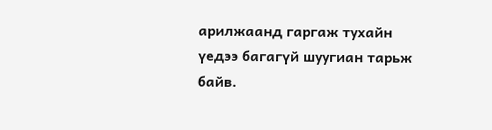арилжаанд гаргаж тухайн үедээ багагүй шуугиан тарьж байв.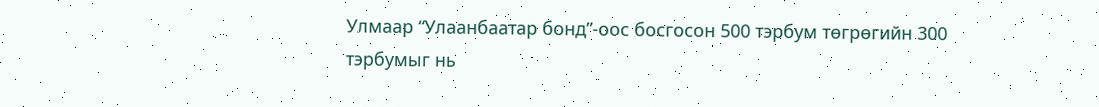Улмаар “Улаанбаатар бонд”-оос босгосон 500 тэрбум төгрөгийн 300 тэрбумыг нь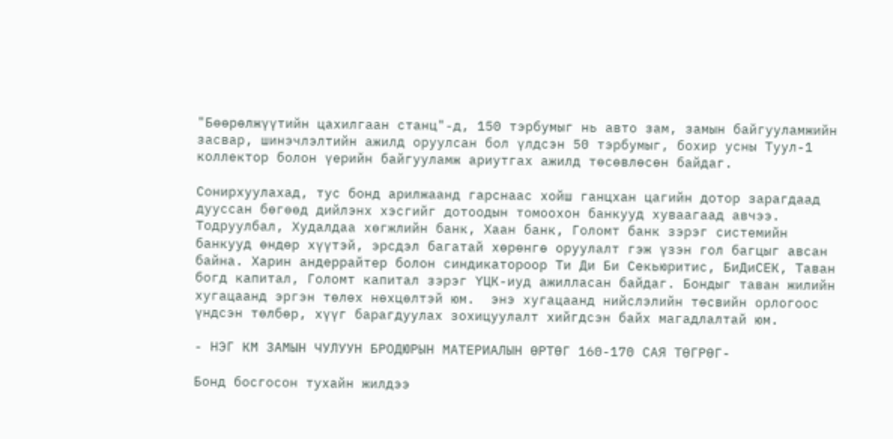"Бөөрөлжүүтийн цахилгаан станц"-д, 150 тэрбумыг нь авто зам, замын байгууламжийн засвар, шинэчлэлтийн ажилд оруулсан бол үлдсэн 50 тэрбумыг, бохир усны Туул-1 коллектор болон үерийн байгууламж ариутгах ажилд төсөвлөсөн байдаг.

Сонирхуулахад, тус бонд арилжаанд гарснаас хойш ганцхан цагийн дотор зарагдаад дууссан бөгөөд дийлэнх хэсгийг дотоодын томоохон банкууд хуваагаад авчээ. Тодруулбал, Худалдаа хөгжлийн банк, Хаан банк, Голомт банк зэрэг системийн банкууд өндөр хүүтэй, эрсдэл багатай хөрөнгө оруулалт гэж үзэн гол багцыг авсан байна. Харин андеррайтер болон синдикатороор Ти Ди Би Секьюритис, БиДиСЕК, Таван богд капитал, Голомт капитал зэрэг ҮЦК-иуд ажилласан байдаг. Бондыг таван жилийн хугацаанд эргэн төлөх нөхцөлтэй юм.  энэ хугацаанд нийслэлийн төсвийн орлогоос үндсэн төлбөр, хүүг барагдуулах зохицуулалт хийгдсэн байх магадлалтай юм.

- НЭГ КМ ЗАМЫН ЧУЛУУН БРОДЮРЫН МАТЕРИАЛЫН ӨРТӨГ 160-170 САЯ ТӨГРӨГ-

Бонд босгосон тухайн жилдээ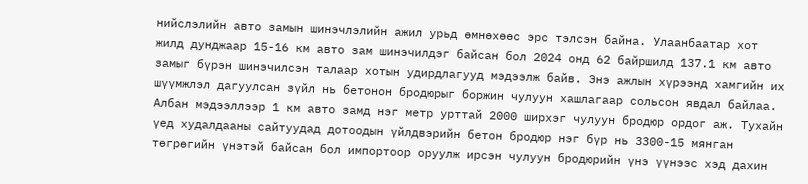нийслэлийн авто замын шинэчлэлийн ажил урьд өмнөхөөс эрс тэлсэн байна. Улаанбаатар хот жилд дунджаар 15-16 км авто зам шинэчилдэг байсан бол 2024 онд 62 байршилд 137.1 км авто замыг бүрэн шинэчилсэн талаар хотын удирдлагууд мэдээлж байв. Энэ ажлын хүрээнд хамгийн их шүүмжлэл дагуулсан зүйл нь бетонон бродюрыг боржин чулуун хашлагаар сольсон явдал байлаа. Албан мэдээллээр 1 км авто замд нэг метр урттай 2000 ширхэг чулуун бродюр ордог аж. Тухайн үед худалдааны сайтуудад дотоодын үйлдвэрийн бетон бродюр нэг бүр нь 3300-15 мянган төгрөгийн үнэтэй байсан бол импортоор оруулж ирсэн чулуун бродюрийн үнэ үүнээс хэд дахин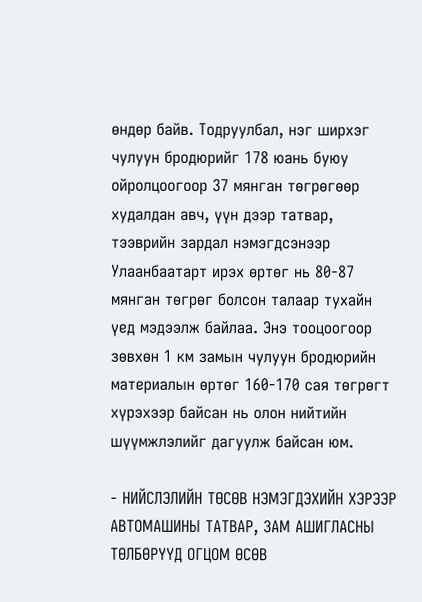өндөр байв. Тодруулбал, нэг ширхэг чулуун бродюрийг 178 юань буюу ойролцоогоор 37 мянган төгрөгөөр худалдан авч, үүн дээр татвар, тээврийн зардал нэмэгдсэнээр Улаанбаатарт ирэх өртөг нь 80-87 мянган төгрөг болсон талаар тухайн үед мэдээлж байлаа. Энэ тооцоогоор зөвхөн 1 км замын чулуун бродюрийн материалын өртөг 160-170 сая төгрөгт хүрэхээр байсан нь олон нийтийн шүүмжлэлийг дагуулж байсан юм.

- НИЙСЛЭЛИЙН ТӨСӨВ НЭМЭГДЭХИЙН ХЭРЭЭР АВТОМАШИНЫ ТАТВАР, ЗАМ АШИГЛАСНЫ ТӨЛБӨРҮҮД ОГЦОМ ӨСӨВ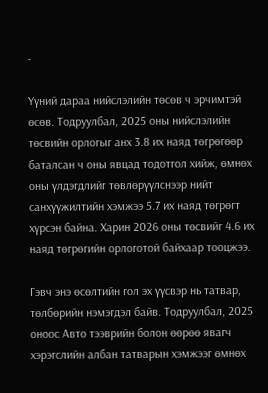-

Үүний дараа нийслэлийн төсөв ч эрчимтэй өсөв. Тодруулбал, 2025 оны нийслэлийн төсвийн орлогыг анх 3.8 их наяд төгрөгөөр баталсан ч оны явцад тодотгол хийж, өмнөх оны үлдэгдлийг төвлөрүүлснээр нийт санхүүжилтийн хэмжээ 5.7 их наяд төгрөгт хүрсэн байна. Харин 2026 оны төсвийг 4.6 их наяд төгрөгийн орлоготой байхаар тооцжээ.

Гэвч энэ өсөлтийн гол эх үүсвэр нь татвар, төлбөрийн нэмэгдэл байв. Тодруулбал, 2025 оноос Авто тээврийн болон өөрөө явагч хэрэгслийн албан татварын хэмжээг өмнөх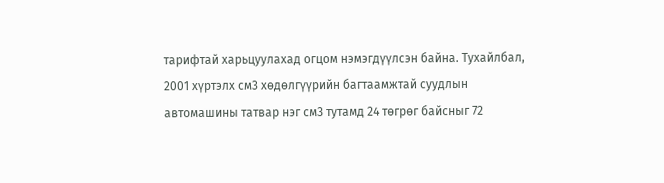тарифтай харьцуулахад огцом нэмэгдүүлсэн байна. Тухайлбал, 2001 хүртэлх см3 хөдөлгүүрийн багтаамжтай суудлын автомашины татвар нэг см3 тутамд 24 төгрөг байсныг 72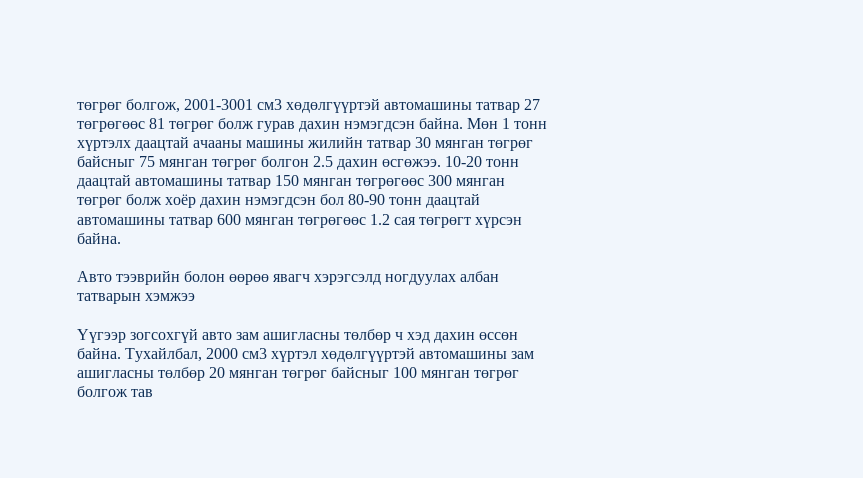төгрөг болгож, 2001-3001 см3 хөдөлгүүртэй автомашины татвар 27 төгрөгөөс 81 төгрөг болж гурав дахин нэмэгдсэн байна. Мөн 1 тонн хүртэлх даацтай ачааны машины жилийн татвар 30 мянган төгрөг байсныг 75 мянган төгрөг болгон 2.5 дахин өсгөжээ. 10-20 тонн даацтай автомашины татвар 150 мянган төгрөгөөс 300 мянган төгрөг болж хоёр дахин нэмэгдсэн бол 80-90 тонн даацтай автомашины татвар 600 мянган төгрөгөөс 1.2 сая төгрөгт хүрсэн байна.

Авто тээврийн болон өөрөө явагч хэрэгсэлд ногдуулах албан татварын хэмжээ

Үүгээр зогсохгүй авто зам ашигласны төлбөр ч хэд дахин өссөн байна. Тухайлбал, 2000 см3 хүртэл хөдөлгүүртэй автомашины зам ашигласны төлбөр 20 мянган төгрөг байсныг 100 мянган төгрөг болгож тав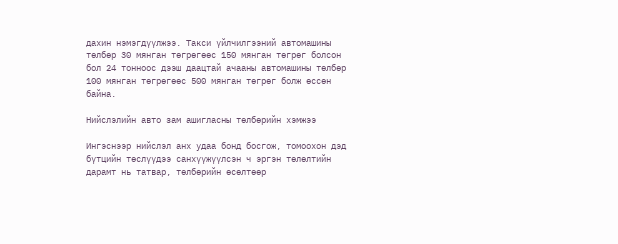дахин нэмэгдүүлжээ. Такси үйлчилгээний автомашины төлбөр 30 мянган төгрөгөөс 150 мянган төгрөг болсон бол 24 тонноос дээш даацтай ачааны автомашины төлбөр 100 мянган төгрөгөөс 500 мянган төгрөг болж өссөн байна.

Нийслэлийн авто зам ашигласны төлбөрийн хэмжээ

Ингэснээр нийслэл анх удаа бонд босгож, томоохон дэд бүтцийн төслүүдээ санхүүжүүлсэн ч эргэн төлөлтийн дарамт нь татвар, төлбөрийн өсөлтөөр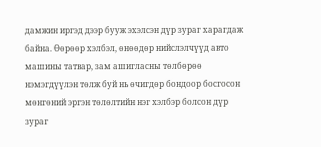дамжин иргэд дээр бууж эхэлсэн дүр зураг харагдаж байна. Өөрөөр хэлбэл, өнөөдөр нийслэлчүүд авто машины татвар, зам ашигласны төлбөрөө нэмэгдүүлэн төлж буй нь өчигдөр бондоор босгосон мөнгөний эргэн төлөлтийн нэг хэлбэр болсон дүр зураг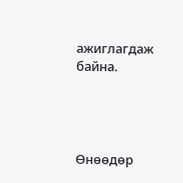ажиглагдаж байна.




Өнөөдөр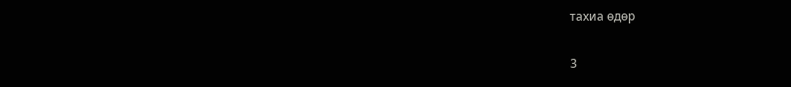тахиа өдөр

3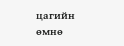цагийн өмнө